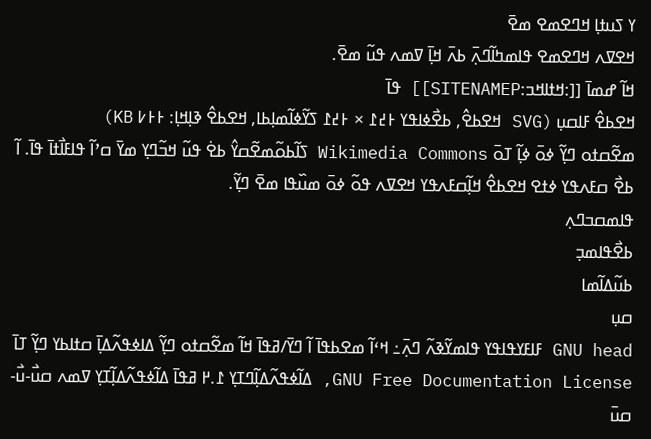ߌ ߖߎߙߊ߲ ߞߣߐߘߐ ߘߐ߫
ߞߐߜߍ ߞߣߐߘߐ ߟߊߘߤߊ߬ߣߍ߲߫ ߕߍ߫ ߞߊ߲߫ ߜߘߍ ߟߎ߬ ߘߐ߫.
ߞߊ߬ ߝߘߊ߫ [[:ߞߙߊߞߏ:SITENAMEP]] ߟߊ߫
ߞߐߕߐ߮ ߓߊߛߎ߲ (SVG ߞߐߕߐ߮, ߕߐ߯ߦߊߟߌ ߅߄߁ × ߅߄߁ ߖߌ߬ߦߊ߬ߘߊ߲ߕߊ, ߞߐߕߐ߮ ߢߊ߲ߞߊ߲: ߅߅߇ KB)
ߘߐ߬ߛߙߋ ߣߌ߲߬ ߦߋ߫ ߦߊ߲߬ ߠߋ߫ Wikimedia Commons ߖߊ߬ߕߋ߬ߘߐ߬ߛߌ߮ ߕߐ߭ ߟߎ߬ ߞߏ߬ߣߌ߲ ߘߌ߫ ߛߴߊ߬ ߟߊߓߊ߯ߙߊ߫ ߟߊ߫. ߊ߬ ߕߐ߯ ߛߓߍߟߌ ߦߙߐ ߞߐߕߐ߮ ߞߊ߲߬ߛߓߍߟߌ ߞߐߜߍ ߟߋ߬ ߦߋ߫ ߘߎ߰ߟߊ ߘߐ߫ ߣߌ߲߬.
ߟߊߘߛߏߣߍ߲
ߕߐ߯ߟߊߘߏ߲
ߕߎ߬ߡߊ߬ߘߊ
ߛߎ߲
GNU head ߓߊߓߌߟߊߟߌ ߟߊߘߌ߬ߢߍ߬ ߣߍ߲߫߸ ߞߵߊ߬ ߘߐߕߟߊ߫ ߊ߬ ߣߌ߫/ߥߟߊ߫ ߞߊ߬ ߘߐ߬ߛߙߋ ߣߌ߲߬ ߡߊߦߟߍ߬ߡߊ߲߫ ߛߙߊߕߌ ߣߌ߲߬ ߠߊ߫ GNU Free Documentation License, ߡߊ߬ߦߟߍ߬ߡߊ߲߬ߣߠߌ߲ ߁.߂ ߥߟߊ߫ ߡߊ߬ߦߟߍ߬ߡߊ߲߬ߠߌ߲ ߜߘߍ ߛߎ߯-ߎ߯-ߛߎ߫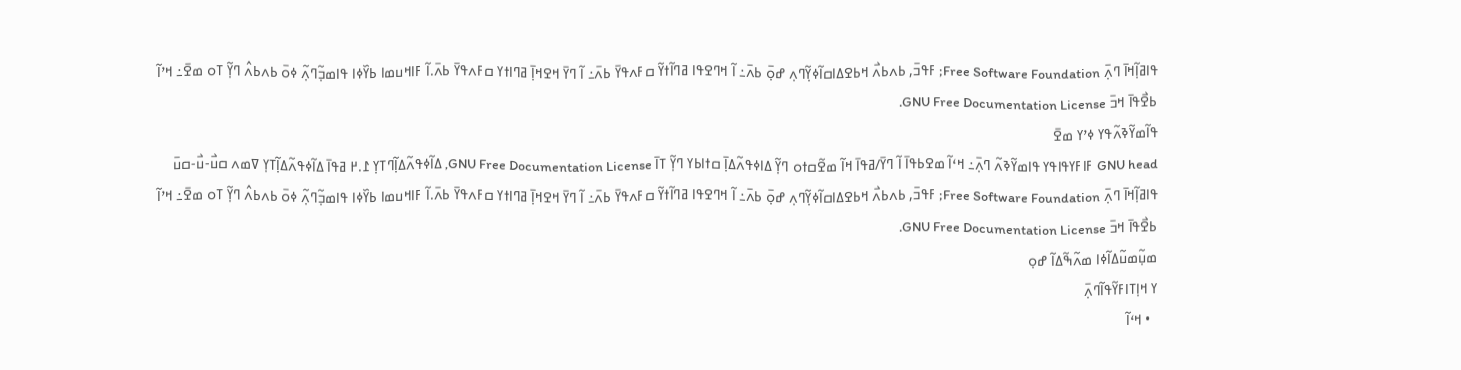ߟߊߥߊ߲߬ߞߊ߫ ߣߍ߲߫ Free Software Foundation; ߓߟߏ߫, ߕߍߕߍ߯ ߞߕߐߡߊߛߊ߬ߦߌ߲߬ߣߍ߲ ߝߋ߲߫ ߕߍ߫߸ ߊ߬ ߞߣߐߟߊ ߥߣߊ߬ߙߌ߬ ߛߓߍߟߌ߫ ߕߍ߫߸ ߊ߬ ߣߌ߫ ߞߐߞߊ߲߫ ߥߣߊߙߌ ߛߓߍߟߌ߫ ߕߍ߫.ߊ߬ ߓߊߞߎߘߊ ߕߌ߰ߦߊ ߟߊߘߏ߲߬ߣߍ߲߬ ߦߋ߫ ߕߍߕߍ߮ ߣߌ߲߬ ߠߋ ߘߐ߫߸ ߞߴߊ߬ ߕߐ߯ߟߊ߫ ߞߏ߫ GNU Free Documentation License.
ߟߊ߬ߘߌ߬ߢߍ߬ߟߌ ߦߴߌ ߘߐ߫
GNU head ߓߊߓߌߟߊߟߌ ߟߊߘߌ߬ߢߍ߬ ߣߍ߲߫߸ ߞߵߊ߬ ߘߐߕߟߊ߫ ߊ߬ ߣߌ߫/ߥߟߊ߫ ߞߊ߬ ߘߐ߬ߛߙߋ ߣߌ߲߬ ߡߊߦߟߍ߬ߡߊ߲߫ ߛߙߊߕߌ ߣߌ߲߬ ߠߊ߫ GNU Free Documentation License, ߡߊ߬ߦߟߍ߬ߡߊ߲߬ߣߠߌ߲ ߁.߂ ߥߟߊ߫ ߡߊ߬ߦߟߍ߬ߡߊ߲߬ߠߌ߲ ߜߘߍ ߛߎ߯-ߎ߯-ߛߎ߫ ߟߊߥߊ߲߬ߞߊ߫ ߣߍ߲߫ Free Software Foundation; ߓߟߏ߫, ߕߍߕߍ߯ ߞߕߐߡߊߛߊ߬ߦߌ߲߬ߣߍ߲ ߝߋ߲߫ ߕߍ߫߸ ߊ߬ ߞߣߐߟߊ ߥߣߊ߬ߙߌ߬ ߛߓߍߟߌ߫ ߕߍ߫߸ ߊ߬ ߣߌ߫ ߞߐߞߊ߲߫ ߥߣߊߙߌ ߛߓߍߟߌ߫ ߕߍ߫.ߊ߬ ߓߊߞߎߘߊ ߕߌ߰ߦߊ ߟߊߘߏ߲߬ߣߍ߲߬ ߦߋ߫ ߕߍߕߍ߮ ߣߌ߲߬ ߠߋ ߘߐ߫߸ ߞߴߊ߬ ߕߐ߯ߟߊ߫ ߞߏ߫ GNU Free Documentation License.
ߘߎ߲߬ߘߎ߬ߡߊ߬ߦߊ ߘߍ߬ߒ߬ߡߊ߬ ߝߋ߲
ߌ ߞߊ߲ߠߊߓߌ߬ߟߊ߬ߣߍ߲߫
  • ߞߵߊ߬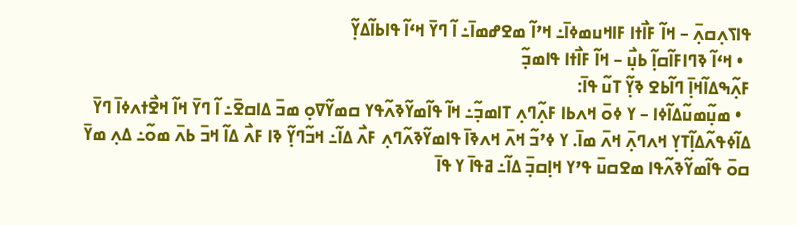ߟߊߖߍ߲ߛߍ߲߫ – ߞߊ߬ ߓߊ߯ߙߊ ߓߊߞߎߘߦߊ߫߸ ߞߴߊ߬ ߘߐߝߘߊ߫߸ ߊ߬ ߣߌ߫ ߞߵߊ߬ ߟߊߕߊ߬ߡߌ߲߬
  • ߞߵߊ߬ ߢߣߊߓߊ߬ߛߊ߲߬ ߕߎ߲߯ – ߞߊ߬ ߓߊ߯ߙߊ ߟߊߘߏ߲߬
ߓߍ߲߬ߒߡߊ߬ߞߊ߲߫ ߣߊ߬ߕߐ ߢߌ߲߬ ߠߎ߬ ߟߊ߫:
  • ߘߎ߲߬ߘߎ߬ߡߊ߬ߦߊ – ߌ ߦߋ߫ ߞߍߕߊ ߓߍ߲߬ߣߍ߲ ߠߊߘߏ߲߬߸ ߞߊ߬ ߟߊ߬ߘߌ߬ߢߍ߬ߟߌ ߛߘߌ߬ߜߋ߲ ߘߏ߫ ߡߊߛߐ߫߸ ߊ߬ ߣߌ߫ ߞߊ߬ ߞߐ߯ߙߍߦߊ߫ ߣߌ߫ ߡߊ߬ߦߟߍ߬ߡߊ߲߬ߠߌ߲ ߞߍߣߍ߲߫ ߞߍ߫ ߘߊ߫. ߌ ߦߴߏ߬ ߞߍ߫ ߞߍߢߊ߫ ߟߊߘߌ߬ߢߍ߬ߣߍ߲ ߓߍ߯ ߡߊ߬߸ ߞߏ߬ߣߌ߲߬ ߢߊ ߓߍ߯ ߡߊ߬ ߞߏ߫ ߕߍ߫ ߘߋ߬߸ ߡߍ߲ ߘߌ߫ ߛߋ߫ ߟߊ߬ߘߌ߬ߢߍ߬ߟߊ ߘߐߛߎ߫ ߟߴߌ ߞߊ߲ߛߏ߲߫ ߡߊ߬߸ ߥߟߊ߫ ߌ ߟߊ߫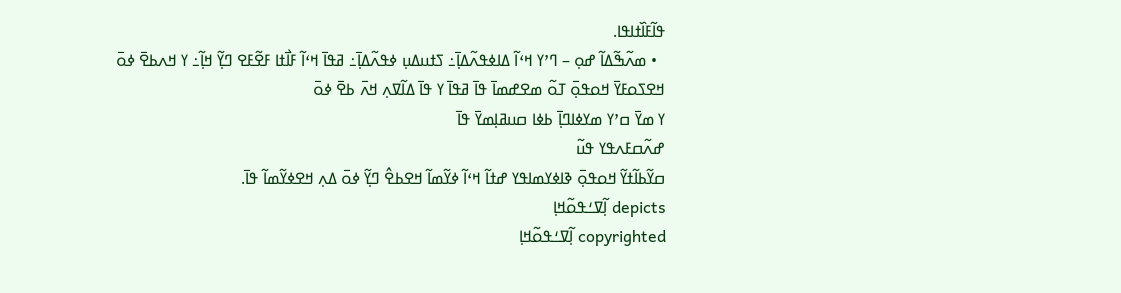ߟߊ߬ߓߊ߰ߙߊߟߊ.
  • ߘߍ߬ߒ߬ߡߊ߬ ߝߋ߲ – ߣߴߌ ߞߵߊ߬ ߡߊߦߟߍ߬ߡߊ߲߫߸ ߖߙߎߡߎ߲ ߦߟߍ߬ߡߊ߲߫߸ ߥߟߊ߫ ߞߵߊ߬ ߓߊ߯ߙߊ ߓߐ߬ߓߐ ߣߌ߲߬ ߞߊ߲߬߸ ߌ ߞߍߕߐ߫ ߦߋ߫ ߞߐߖߋߓߌ߫ ߞߋߟߋ߲߫ ߠߋ߬ ߘߐߝߘߊ߫ ߟߊ߫ ߥߟߊ߫ ߌ ߟߊ߫ ߡߊ߬ߜߍ߲ ߞߍ߫ ߕߐ߫ ߦߋ߫
ߌ ߘߌ߫ ߛߴߌ ߘߌߦߊߣߊ߲߫ ߕߦߊ ߛߎߥߊ߲ߘߌ߫ ߟߊ߫
ߝߍ߬ߛߓߍߟߌ ߟߎ߬
ߛߌ߬ߕߊ߬ߙߌ߬ ߞߋߟߋ߲߫ ߢߊߦߌߘߊߟߌ ߝߙߊ߬ ߞߵߊ߬ ߦߌ߬ߘߊ߬ ߞߐߕߐ߮ ߣߌ߲߬ ߦߋ߫ ߡߍ߲ ߞߐߦߌ߬ߘߊ߬ ߟߊ߫.
depicts ߊ߲߬ߜߑߟߋ߬ߞߊ߲
copyrighted ߊ߲߬ߜߑߟߋ߬ߞߊ߲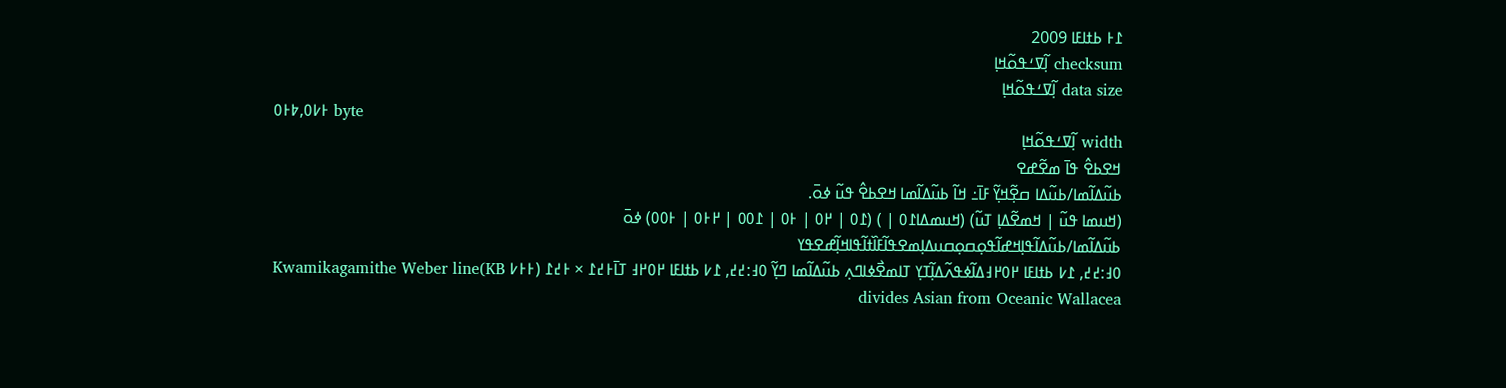߁߅ ߕߙߊߓߊ 2009
checksum ߊ߲߬ߜߑߟߋ߬ߞߊ߲
data size ߊ߲߬ߜߑߟߋ߬ߞߊ߲
߅߇߀,߈߅߀ byte
width ߊ߲߬ߜߑߟߋ߬ߞߊ߲
ߞߐߕߐ߮ ߟߊ߫ ߘߐ߬ߝߐ
ߕߎ߬ߡߊ߬ߘߊ/ߕߎ߬ߡߊ ߛߐ߲߬ߞߌ߲߬ ߓߊ߫߸ ߞߊ߬ ߕߎ߬ߡߊ߬ߘߊ ߞߐߕߐ߮ ߟߎ߬ ߦߋ߫.
(ߞߎߘߊ ߟߎ߬ | ߞߘߐ߬ߡߊ߲ ߠߎ߬) (ߞߎߘߡߊ߁߀ | ) (߁߀ | ߂߀ | ߅߀ | ߁߀߀ | ߂߅߀ | ߅߀߀) ߦߋ߫
ߕߎ߬ߡߊ߬ߘߊ/ߕߎ߬ߡߊ߬ߟߊ߲ߞߝߊ߬ߟߋ߲ߛߋ߲ߛߎߡߊ߲ߘߐߟߊ߬ߓߊ߰ߙߊ߬ߟߊߞߊ߲߬ߝߐߟߌ
߀߃:߄߄, ߁߇ ߕߙߊߓߊ ߂߀߂߃ߡߊ߬ߦߟߍ߬ߡߊ߲߬ߠߌ߲ ߠߊߘߐ߯ߦߊߣߍ߲ ߕߎ߬ߡߊ߬ߘߊ ߣߌ߲߬ ߀߃:߄߄, ߁߇ ߕߙߊߓߊ ߂߀߂߃ ߠߊ߫߅߄߁ × ߅߄߁ (߅߅߇ KB)Kwamikagamithe Weber line divides Asian from Oceanic Wallacea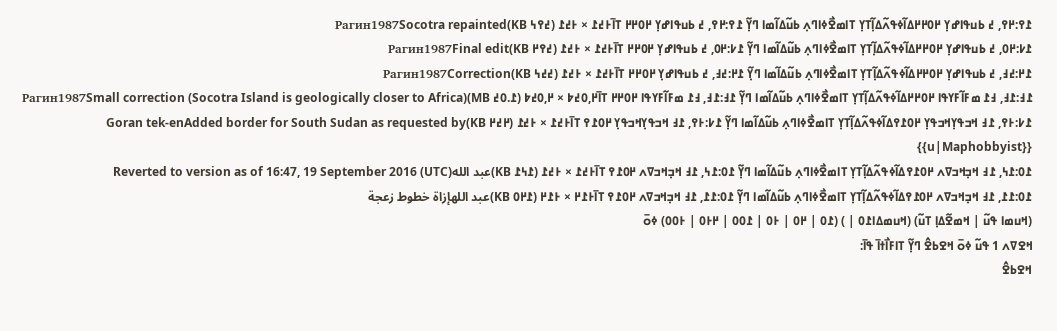߁߉:߂߉, ߄ ߕߎߟߊߝߌ߲ ߂߀߂߂ߡߊ߬ߦߟߍ߬ߡߊ߲߬ߠߌ߲ ߠߊߘߐ߯ߦߊߣߍ߲ ߕߎ߬ߡߊ߬ߘߊ ߣߌ߲߬ ߁߉:߂߉, ߄ ߕߎߟߊߝߌ߲ ߂߀߂߂ ߠߊ߫߅߄߁ × ߅߄߁ (߄߉߆ KB)Рагин1987Socotra repainted
߁߇:߂߀, ߄ ߕߎߟߊߝߌ߲ ߂߀߂߂ߡߊ߬ߦߟߍ߬ߡߊ߲߬ߠߌ߲ ߠߊߘߐ߯ߦߊߣߍ߲ ߕߎ߬ߡߊ߬ߘߊ ߣߌ߲߬ ߁߇:߂߀, ߄ ߕߎߟߊߝߌ߲ ߂߀߂߂ ߠߊ߫߅߄߁ × ߅߄߁ (߄߉߂ KB)Рагин1987Final edit
߁߂:߄߃, ߄ ߕߎߟߊߝߌ߲ ߂߀߂߂ߡߊ߬ߦߟߍ߬ߡߊ߲߬ߠߌ߲ ߠߊߘߐ߯ߦߊߣߍ߲ ߕߎ߬ߡߊ߬ߘߊ ߣߌ߲߬ ߁߂:߄߃, ߄ ߕߎߟߊߝߌ߲ ߂߀߂߂ ߠߊ߫߅߄߁ × ߅߄߁ (߄߄߆ KB)Рагин1987Correction
߁߃:߁߃, ߃߁ ߘߓߊ߬ߓߌߟߊ ߂߀߂߂ߡߊ߬ߦߟߍ߬ߡߊ߲߬ߠߌ߲ ߠߊߘߐ߯ߦߊߣߍ߲ ߕߎ߬ߡߊ߬ߘߊ ߣߌ߲߬ ߁߃:߁߃, ߃߁ ߘߓߊ߬ߓߌߟߊ ߂߀߂߂ ߠߊ߫߂,߀߄߈ × ߂,߀߄߈ (߁.߀߄ MB)Рагин1987Small correction (Socotra Island is geologically closer to Africa)
߁߇:߅߉, ߁߃ ߞߏߟߌ߲ߞߏߟߌ߲ ߂߀߁߉ߡߊ߬ߦߟߍ߬ߡߊ߲߬ߠߌ߲ ߠߊߘߐ߯ߦߊߣߍ߲ ߕߎ߬ߡߊ߬ߘߊ ߣߌ߲߬ ߁߇:߅߉, ߁߃ ߞߏߟߌ߲ߞߏߟߌ߲ ߂߀߁߉ ߠߊ߫߅߄߁ × ߅߄߁ (߂߄߂ KB)Goran tek-enAdded border for South Sudan as requested by {{u|Maphobbyist}}
߁߀:߁߆, ߁߃ ߞߏ߲ߞߏߜߍ ߂߀߁߉ߡߊ߬ߦߟߍ߬ߡߊ߲߬ߠߌ߲ ߠߊߘߐ߯ߦߊߣߍ߲ ߕߎ߬ߡߊ߬ߘߊ ߣߌ߲߬ ߁߀:߁߆, ߁߃ ߞߏ߲ߞߏߜߍ ߂߀߁߉ ߠߊ߫߅߄߁ × ߅߄߁ (߁߆߁ KB)عبد اللهReverted to version as of 16:47, 19 September 2016 (UTC)
߁߀:߁߁, ߁߃ ߞߏ߲ߞߏߜߍ ߂߀߁߉ߡߊ߬ߦߟߍ߬ߡߊ߲߬ߠߌ߲ ߠߊߘߐ߯ߦߊߣߍ߲ ߕߎ߬ߡߊ߬ߘߊ ߣߌ߲߬ ߁߀:߁߁, ߁߃ ߞߏ߲ߞߏߜߍ ߂߀߁߉ ߠߊ߫߅߁߂ × ߅߁߂ (߁߂߀ KB)عبد اللهإزاة خطوط زعجة
(ߞߎߘߊ ߟߎ߬ | ߞߘߐ߬ߡߊ߲ ߠߎ߬) (ߞߎߘߡߊ߁߀ | ) (߁߀ | ߂߀ | ߅߀ | ߁߀߀ | ߂߅߀ | ߅߀߀) ߦߋ߫
ߞߐߜߍ 1 ߟߎ߬ ߦߋ߫ ߞߐߕߐ߮ ߣߌ߲߬ ߠߊߓߊ߯ߙߊ߫ ߟߊ߫:
ߞߐߕߐ߮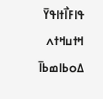ߟߊߓߊ߯ߙߊߟߌ߫ ߞߙߎߞߙߍ
ߡߋߕߊߘߕߊ߫